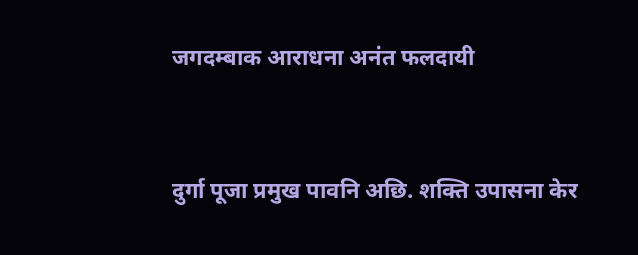जगदम्बाक आराधना अनंत फलदायी


दुर्गा पूजा प्रमुख पावनि अछि. शक्ति उपासना केर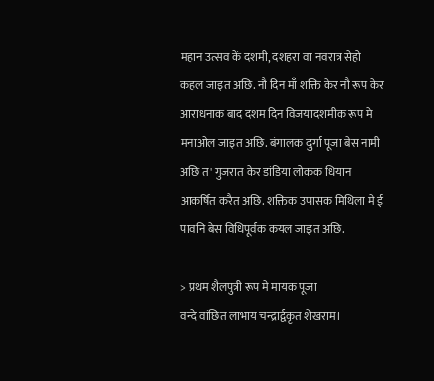महान उत्सव कें दशमी, दशहरा वा नवरात्र सेहो कहल जाइत अछि. नौ दिन माँ शक्ति केर नौ रूप केर आराधनाक बाद दशम दिन विजयादशमीक रूप मे मनाओल जाइत अछि. बंगालक दुर्गा पूजा बेस नामी अछि त' गुजरात केर डांडिया लोकक धियान आकर्षित करैत अछि. शक्तिक उपासक मिथिला मे ई पावनि बेस विधिपूर्वक कयल जाइत अछि.

> प्रथम शैलपुत्री रूप मे मायक पूजा
वन्दे वांछित लाभाय चन्द्रार्द्वकृत शेखराम।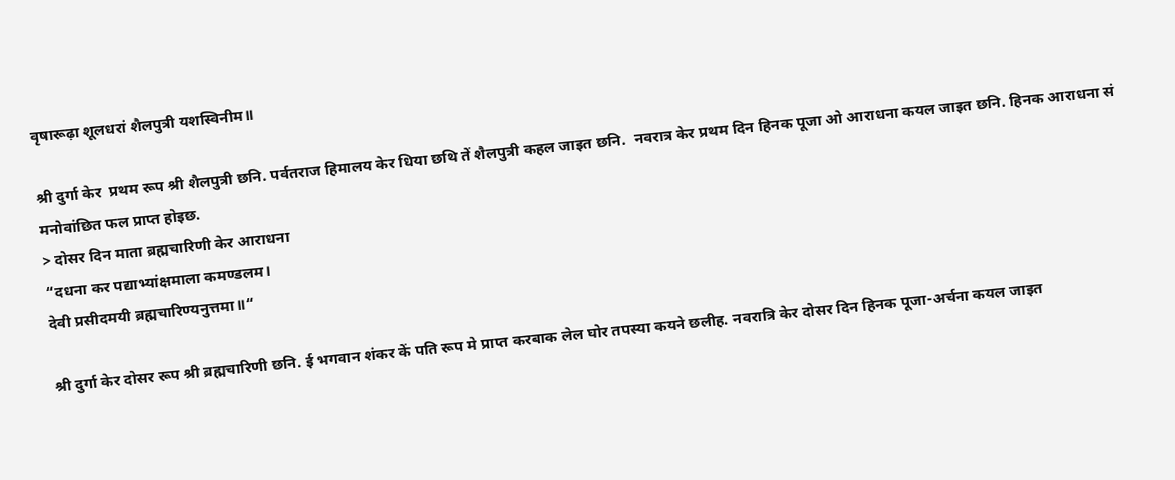वृषारूढ़ा शूलधरां शैलपुत्री यशस्विनीम॥

श्री दुर्गा केर  प्रथम रूप श्री शैलपुत्री छनि. पर्वतराज हिमालय केर धिया छथि तें शैलपुत्री कहल जाइत छनि.  नवरात्र केर प्रथम दिन हिनक पूजा ओ आराधना कयल जाइत छनि. हिनक आराधना सं मनोवांछित फल प्राप्त होइछ.
> दोसर दिन माता ब्रह्मचारिणी केर आराधना
“दधना कर पद्याभ्यांक्षमाला कमण्डलम।
देवी प्रसीदमयी ब्रह्मचारिण्यनुत्तमा॥“

श्री दुर्गा केर दोसर रूप श्री ब्रह्मचारिणी छनि. ई भगवान शंकर कें पति रूप मे प्राप्त करबाक लेल घोर तपस्या कयने छलीह. नवरात्रि केर दोसर दिन हिनक पूजा-अर्चना कयल जाइत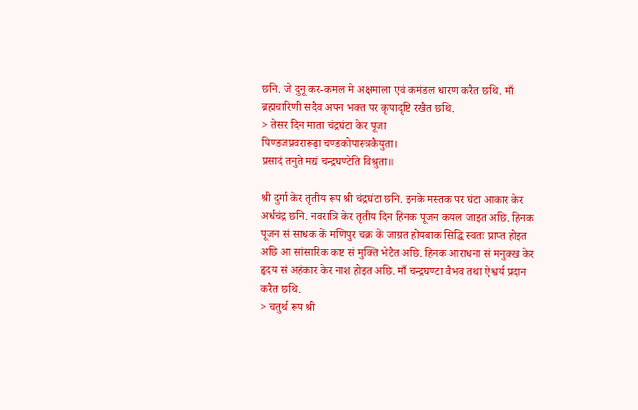छनि. जे दुनू कर-कमल मे अक्षमाला एवं कमंडल धारण करैत छथि. माँ ब्रह्मचारिणी सदैव अपन भक्त पर कृपादृष्टि रखैत छथि.
> तेसर दिन माता चंद्रघंटा केर पूजा
पिण्डजप्रवरारूढ़ा चण्डकोपास्त्रकैयुता।
प्रसादं तनुते मद्यं चन्द्रघण्टेति विश्रुता॥

श्री दुर्गा केर तृतीय रूप श्री चंद्रघंटा छनि. इनके मस्तक पर घंटा आकार केर अर्धचंद्र छनि. नवरात्रि केर तृतीय दिन हिनक पूजन कयल जाइत अछि. हिनक पूजन सं साधक कें मणिपुर चक्र कें जाग्रत होयबाक सिद्धि स्वतः प्राप्त होइत अछि आ सांसारिक कष्ट सं मुक्ति भेटैत अछि. हिनक आराधना सं मनुक्ख केर हृदय सं अहंकार केर नाश होइत अछि. माँ चन्द्रघण्टा वैभव तथा ऐश्वर्य प्रदान करैत छथि.
> चतुर्थ रूप श्री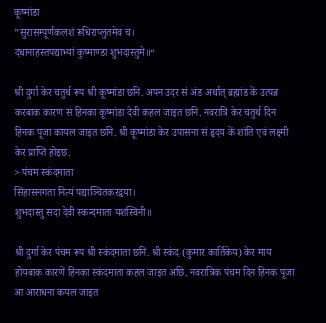कूष्मांडा
”सुरासम्पूर्णकलशं रूधिराप्लुतमेव च।
दधानाहस्तपद्याभ्यां कुष्माण्डा शुभदास्तुमे॥“

श्री दुर्गा केर चतुर्थ रूप श्री कूष्मांडा छनि. अपन उदर सं अंड अर्थात् ब्रह्मांड कें उत्पन्न करबाक कारण सं हिनका कूष्मांडा देवी कहल जाइत छनि. नवरात्रि केर चतुर्थ दिन हिनक पूजा कायल जाइत छनि. श्री कूष्मांडा केर उपासना सं हृदय कें शांति एवं लक्ष्मी केर प्राप्ति होइछ.
> पंचम स्कंदमाता
सिंहासनगता नित्यं पद्याञ्चितकरद्वया।
शुभदास्तु सदा देवी स्कन्दमाता यशस्विनी॥

श्री दुर्गा केर पंचम रूप श्री स्कंदमाता छनि. श्री स्कंद (कुमार कार्तिकेय) केर माय होयबाक कारणें हिनका स्कंदमाता कहल जाइत अछि. नवरात्रिक पंचम दिन हिनक पूजा आ आराधना कयल जाइत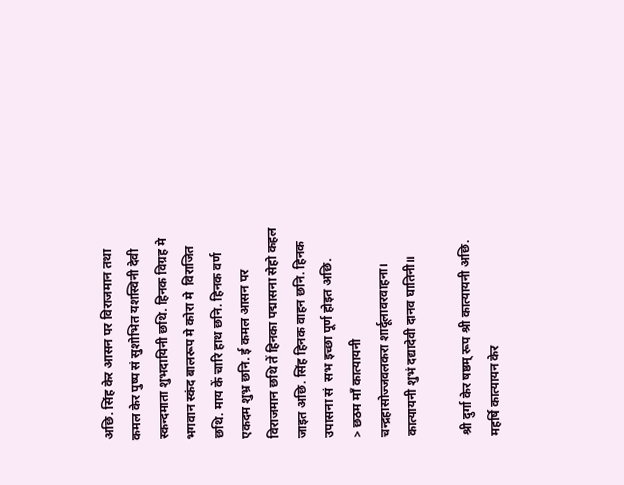अछि. सिंह केर आसन पर विराजमान तथा कमल केर पुष्प सं सुशोभित यशस्विनी देवी स्कन्दमाता शुभदायिनी छथि. हिनक विग्रह मे भगवान स्कंद बालरूप मे कोरा मे  विराजित छथि. माय कें चारि हाथ छनि. हिनक वर्ण एकदम शुभ्र छनि. ई कमल आसन पर विराजमान छथि तें हिनका पद्मासना सेहो कहल जाइत अछि. सिंह हिनक वाहन छनि. हिनक उपासना सं  सभ इच्छा पूर्ण होइत अछि.
> छठम माँ कात्यायनी
चन्द्रहासोज्जवलकरा शार्दूलावरवाहना।
कात्यायनी शुभं दद्यादेवी दानव घातिनी॥

श्री दुर्गा केर षष्ठम् रूप श्री कात्यायनी अछि. महर्षि कात्यायन केर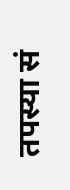तपस्या सं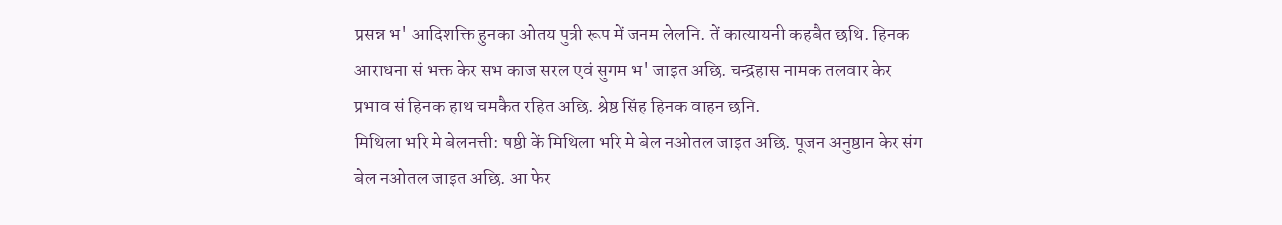प्रसन्न भ' आदिशक्ति हुनका ओतय पुत्री रूप में जनम लेलनि. तें कात्यायनी कहबैत छथि. हिनक आराधना सं भक्त केर सभ काज सरल एवं सुगम भ' जाइत अछि. चन्द्रहास नामक तलवार केर प्रभाव सं हिनक हाथ चमकैत रहित अछि. श्रेष्ठ सिंह हिनक वाहन छनि.
मिथिला भरि मे बेलनत्ती: षष्ठी कें मिथिला भरि मे बेल नओतल जाइत अछि. पूजन अनुष्ठान केर संग बेल नओतल जाइत अछि. आ फेर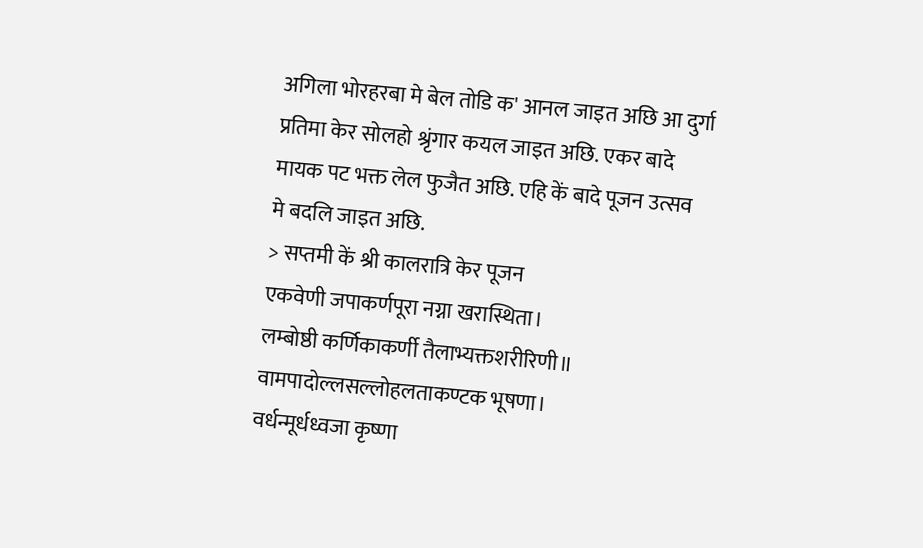अगिला भोरहरबा मे बेल तोडि क' आनल जाइत अछि आ दुर्गा प्रतिमा केर सोलहो श्रृंगार कयल जाइत अछि. एकर बादे मायक पट भक्त लेल फुजैत अछि. एहि कें बादे पूजन उत्सव मे बदलि जाइत अछि.
> सप्तमी कें श्री कालरात्रि केर पूजन
एकवेणी जपाकर्णपूरा नग्ना खरास्थिता।
लम्बोष्ठी कर्णिकाकर्णी तैलाभ्यक्तशरीरिणी॥
वामपादोल्लसल्लोहलताकण्टक भूषणा।
वर्धन्मूर्धध्वजा कृष्णा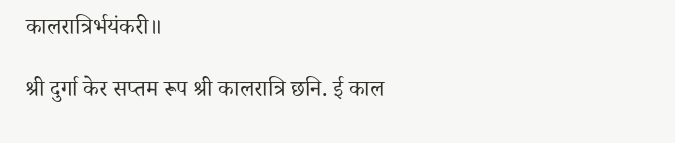कालरात्रिर्भयंकरी॥

श्री दुर्गा केर सप्तम रूप श्री कालरात्रि छनि. ई काल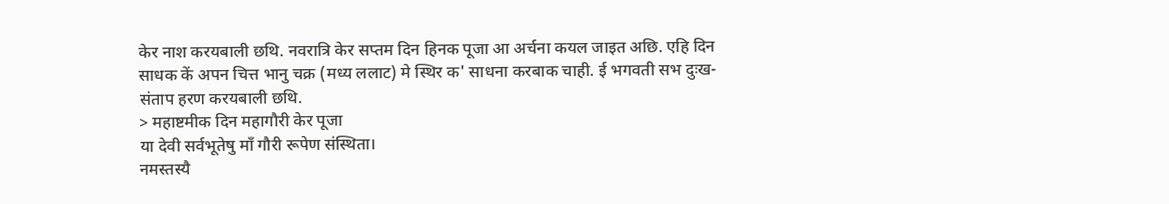केर नाश करयबाली छथि. नवरात्रि केर सप्तम दिन हिनक पूजा आ अर्चना कयल जाइत अछि. एहि दिन साधक कें अपन चित्त भानु चक्र (मध्य ललाट) मे स्थिर क' साधना करबाक चाही. ई भगवती सभ दुःख-संताप हरण करयबाली छथि.
> महाष्टमीक दिन महागौरी केर पूजा
या देवी सर्वभू‍तेषु माँ गौरी रूपेण संस्थिता।
नमस्तस्यै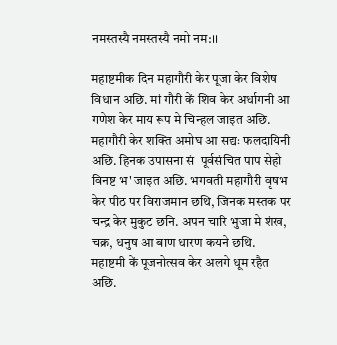नमस्तस्यै नमस्तस्यै नमो नम:।।

महाष्टमीक दिन महागौरी केर पूजा केर विशेष विधान अछि. मां गौरी कें शिव केर अर्धागनी आ गणेश केर माय रूप मे चिन्हल जाइत अछि. महागौरी केर शक्ति अमोघ आ सद्यः फलदायिनी अछि. हिनक उपासना सं  पूर्वसंचित पाप सेहो विनष्ट भ' जाइत अछि. भगवती महागौरी वृषभ केर पीठ पर विराजमान छथि, जिनक मस्तक पर चन्द्र केर मुकुट छनि. अपन चारि भुजा मे शंख, चक्र, धनुष आ बाण धारण कयने छथि. महाष्टमी कें पूजनोत्सव केर अलगे धूम रहैत अछि.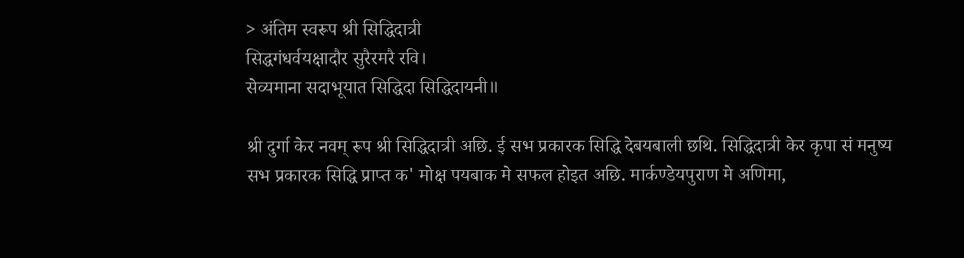> अंतिम स्वरूप श्री सिद्धिदात्री
सिद्धगंधर्वयक्षादौर सुरैरमरै रवि।
सेव्यमाना सदाभूयात सिद्धिदा सिद्धिदायनी॥

श्री दुर्गा केर नवम् रूप श्री सिद्धिदात्री अछि. ई सभ प्रकारक सिद्धि देबयबाली छथि. सिद्धिदात्री केर कृपा सं मनुष्य सभ प्रकारक सिद्धि प्राप्त क' मोक्ष पयबाक मे सफल होइत अछि. मार्कण्डेयपुराण मे अणिमा,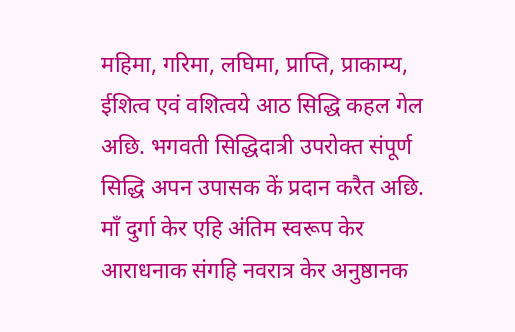महिमा, गरिमा, लघिमा, प्राप्ति, प्राकाम्य, ईशित्व एवं वशित्वये आठ सिद्धि कहल गेल अछि. भगवती सिद्धिदात्री उपरोक्त संपूर्ण सिद्धि अपन उपासक कें प्रदान करैत अछि. माँ दुर्गा केर एहि अंतिम स्वरूप केर आराधनाक संगहि नवरात्र केर अनुष्ठानक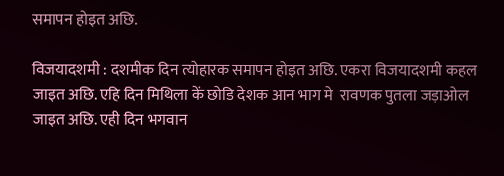समापन होइत अछि.

विजयादशमी : दशमीक दिन त्योहारक समापन होइत अछि. एकरा विजयादशमी कहल जाइत अछि. एहि दिन मिथिला कें छोडि देशक आन भाग मे  रावणक पुतला जड़ाओल जाइत अछि. एही दिन भगवान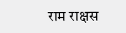राम राक्षस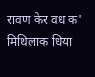रावण केर वध क' मिथिलाक धिया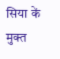सिया कें मुक्त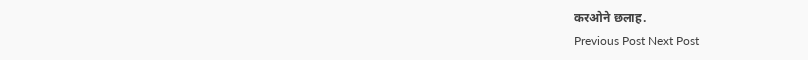करओने छलाह.
Previous Post Next Post